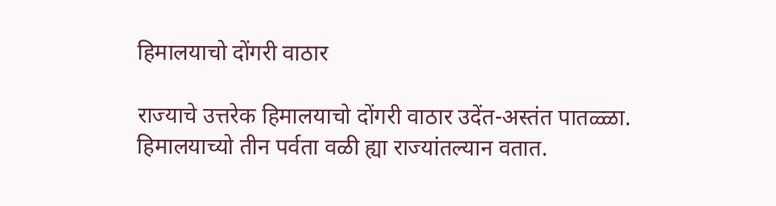हिमालयाचो दोंगरी वाठार

राज्याचे उत्तरेक हिमालयाचो दोंगरी वाठार उदेंत-अस्तंत पातळ्ळा. हिमालयाच्यो तीन पर्वता वळी ह्या राज्यांतल्यान वतात.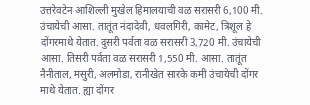उत्तरेवटेन आशिल्ली मुखेल हिमालयाची वळ सरासरी 6,100 मी. उंचायेची आसा. तातूंत नंदादेवी, धवलगिरी, कामेट, त्रिशूल हे दोंगरमाथे येतात. दुसरी पर्वता वळ सरासरी 3,720 मी. उंचायेची आसा. तिसरी पर्वता वळ सरासरी 1,550 मी. आसा. तातूंत नैनीताल, मसुरी, अलमोडा, रानीखेत सारके कमी उंचायेची दोंगर माथे येतात. ह्या दोंगर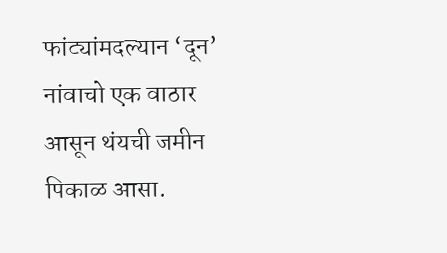फांट्यांमदल्यान ‘दून’ नांवाचो एक वाठार आसून थंयची जमीन पिकाळ आसा.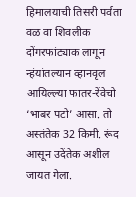हिमालयाची तिसरी पर्वता वळ वा शिवलीक दोंगरफांट्याक लागून न्हंयांतल्यान व्हानवृल आयिल्ल्या फातर-रेंवेचो ‘भाबर पटो’ आसा. तो अस्तंतेक 32 किमी. रूंद आसून उदेंतेक अशील जायत गेला.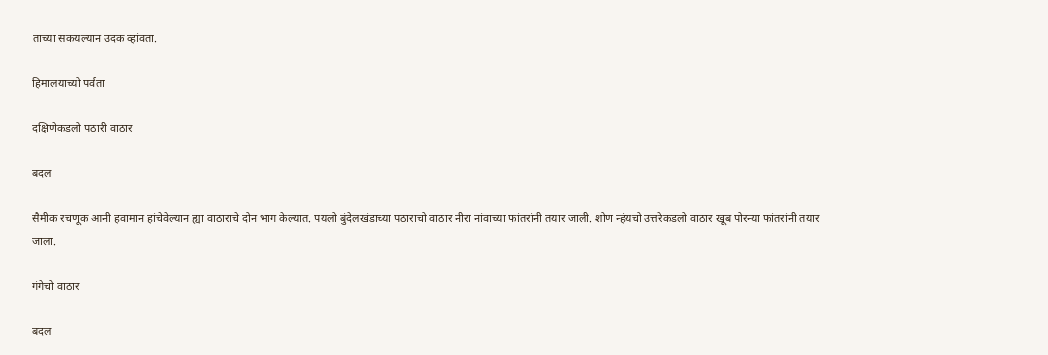ताच्या सकयल्यान उदक व्हांवता.

हिमालयाच्यो पर्वता

दक्षिणेकडलो पठारी वाठार

बदल

सैमीक रचणूक आनी हवामान हांचेवेल्यान ह्या वाठाराचे दोन भाग केल्यात. पयलो बुंदेलखंडाच्या पठाराचो वाठार नीरा नांवाच्या फांतरांनी तयार जाली. शोण न्हंयचो उत्तरेकडलो वाठार खूब पोरन्या फांतरांनी तयार जाला.

गंगेचो वाठार

बदल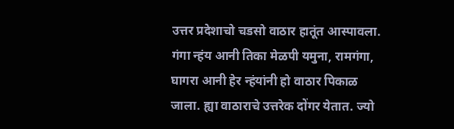उत्तर प्रदेशाचो चडसो वाठार हातूंत आस्पावला. गंगा न्हंय आनी तिका मेळपी यमुना, रामगंगा, घागरा आनी हेर न्हंयांनी हो वाठार पिकाळ जाला. ह्या वाठाराचे उत्तरेक दोंगर येतात. ज्यो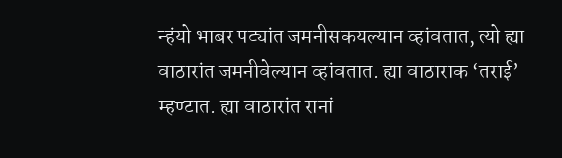न्हंयो भाबर पट्यांत जमनीसकयल्यान व्हांवतात, त्यो ह्या वाठारांत जमनीवेल्यान व्हांवतात. ह्या वाठाराक ‘तराई’ म्हण्टात. ह्या वाठारांत रानां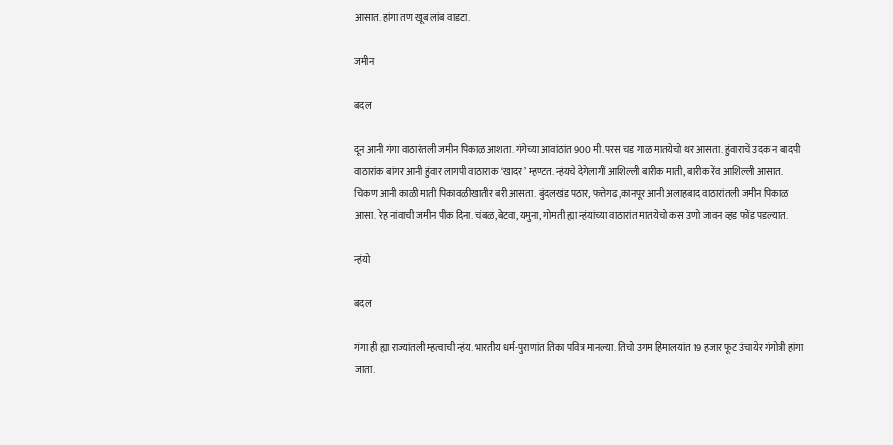आसात. हांगा तण खूब लांब वाडटा.

जमीन

बदल

दून आनी गंगा वाठारंतली जमीन पिकाळ आशता. गंगेच्या आवांठांत 900 मी.परस चड गाळ मातयेचो थर आसता. हुंवाराचें उदक न बादपी वाठारांक बांगर आनी हुंवार लागपी वाठाराक ‘खादर’ म्हण्टत. न्हंयचे देगेलागीं आशिल्ली बारीक माती, बारीक रेंव आशिल्ली आसात. चिकण आनी काळी माती पिकावळीखातीर बरी आसता. बुंदलखंड पठार, फत्तेगढ,कानपूर आनी अलाहबाद वाठारांतली जमीन पिकाळ आसा. रेह नांवाची जमीन पीक दिना. चंबळ,बेटवा, यमुना, गोमती ह्या न्हंयांच्या वाठारांत मातयेचो कस उणो जावन व्हड फोंड पडल्यात.

न्हंयो

बदल

गंगा ही ह्या राज्यांतली म्हत्वाची न्हंय. भारतीय धर्म-पुराणांत तिका पवित्र मानल्या. तिचो उगम हिमालयांत 19 हजार फूट उंचायेर गंगोत्री हांगा जाता.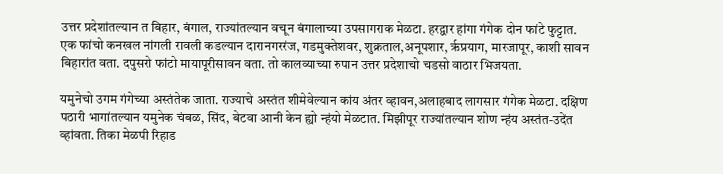उत्तर प्रदेशांतल्यान त बिहार, बंगाल, राज्यांतल्यान वचून बंगालाच्या उपसागराक मेळटा. हरद्वार हांगा गंगेक दोन फांटे फुट्टात. एक फांचो कनखल नांगली रावली कडल्यान दारानगररंज, गडमुक्तेशवर, शुक्रताल,अनूपशार, रृप्रयाग, मारजापूर, काशी सावन बिहारांत वता. दपुसरो फांटो मायापूरीसावन वता. तो कालव्याच्या रुपान उत्तर प्रदेशाचो चडसो वाठार भिजयता.

यमुनेचो उगम गंगेच्या अस्तंतेक जाता. राज्याचे अस्तंत शीमेवेल्यान कांय अंतर व्हावन,अलाहबाद लागसार गंगेक मेळटा. दक्षिण पठारी भागांतल्यान यमुनेक चंबळ, सिंद, बेटवा आनी केन ह्यो न्हंयो मेळटात. मिझीपूर राज्यांतल्यान शोण न्हंय अस्तंत-उदेंत व्हांवता. तिका मेळपी रिहाड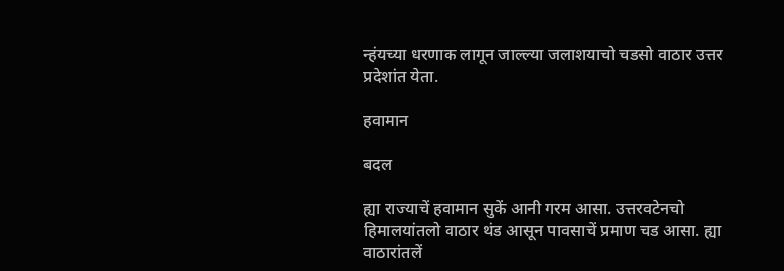न्हंयच्या धरणाक लागून जाल्ल्या जलाशयाचो चडसो वाठार उत्तर प्रदेशांत येता.

हवामान

बदल

ह्या राज्याचें हवामान सुकें आनी गरम आसा. उत्तरवटेनचो हिमालयांतलो वाठार थंड आसून पावसाचें प्रमाण चड आसा. ह्या वाठारांतलें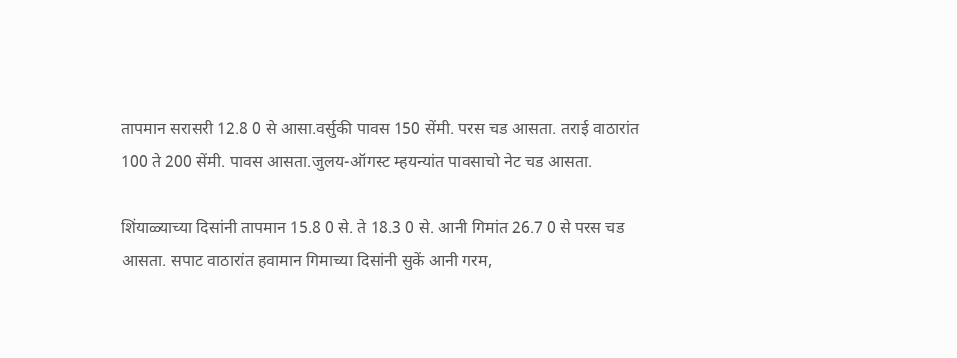तापमान सरासरी 12.8 0 से आसा.वर्सुकी पावस 150 सेंमी. परस चड आसता. तराई वाठारांत 100 ते 200 सेंमी. पावस आसता.जुलय-ऑगस्ट म्हयन्यांत पावसाचो नेट चड आसता.

शिंयाळ्याच्या दिसांनी तापमान 15.8 0 से. ते 18.3 0 से. आनी गिमांत 26.7 0 से परस चड आसता. सपाट वाठारांत हवामान गिमाच्या दिसांनी सुकें आनी गरम,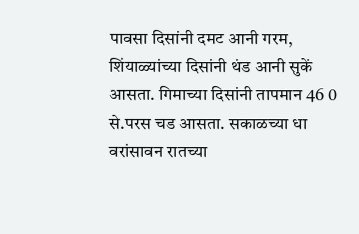पावसा दिसांनी दमट आनी गरम, शिंयाळ्यांच्या दिसांनी थंड आनी सुकें आसता. गिमाच्या दिसांनी तापमान 46 0 से.परस चड आसता. सकाळच्या धा वरांसावन रातच्या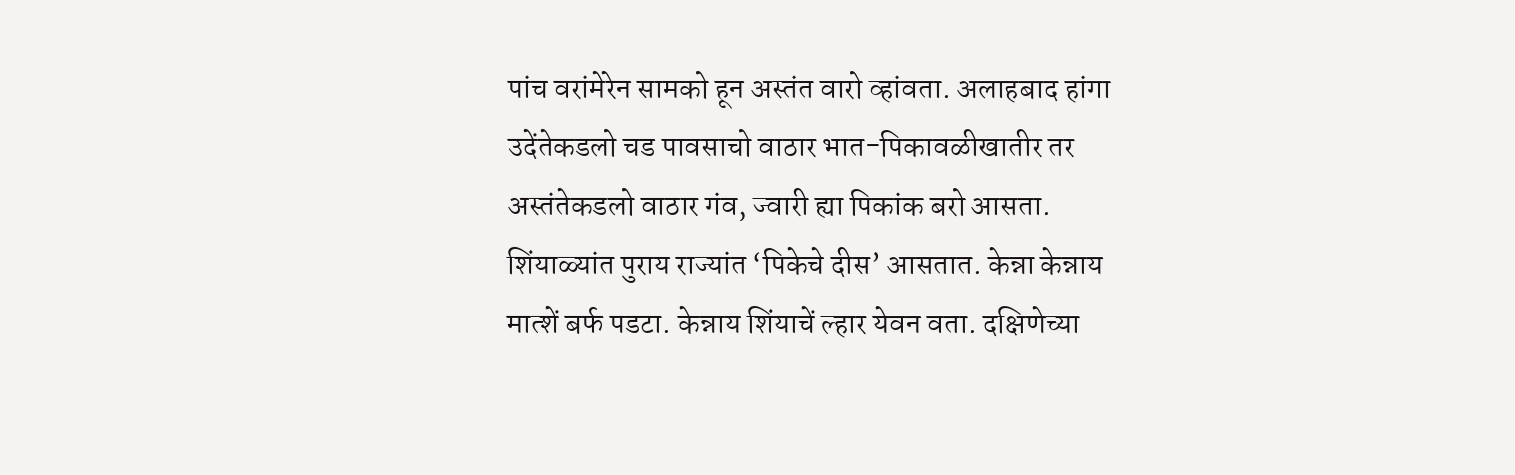पांच वरांमेरेन सामको हून अस्तंत वारो व्हांवता. अलाहबाद हांगा उदेंतेकडलो चड पावसाचो वाठार भात-पिकावळीखातीर तर अस्तंतेकडलो वाठार गंव, ज्वारी ह्या पिकांक बरो आसता. शिंयाळ्यांत पुराय राज्यांत ‘पिकेचे दीस’ आसतात. केन्ना केन्नाय मात्शें बर्फ पडटा. केन्नाय शिंयाचें ल्हार येवन वता. दक्षिणेच्या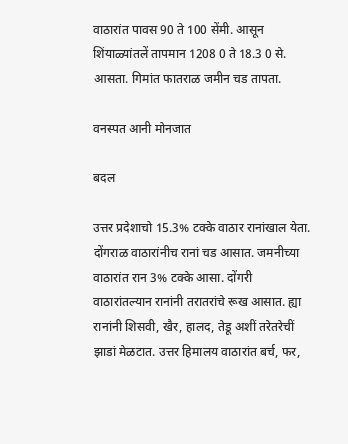वाठारांत पावस 90 ते 100 सेंमी. आसून शिंयाळ्यांतलें तापमान 1208 0 ते 18.3 0 से. आसता. गिमांत फातराळ जमीन चड तापता.

वनस्पत आनी मोनजात

बदल

उत्तर प्रदेशाचो 15.3% टक्के वाठार रानांखाल येता. दोंगराळ वाठारांनीच रानां चड आसात. जमनीच्या वाठारांत रान 3% टक्के आसा. दोंगरी वाठारांतल्यान रानांनी तरातरांचे रूख आसात. ह्या रानांनी शिसवी, खैर, हालद, तेडू अशीं तरेतरेचीं झाडां मेळटात. उत्तर हिमालय वाठारांत बर्च, फर,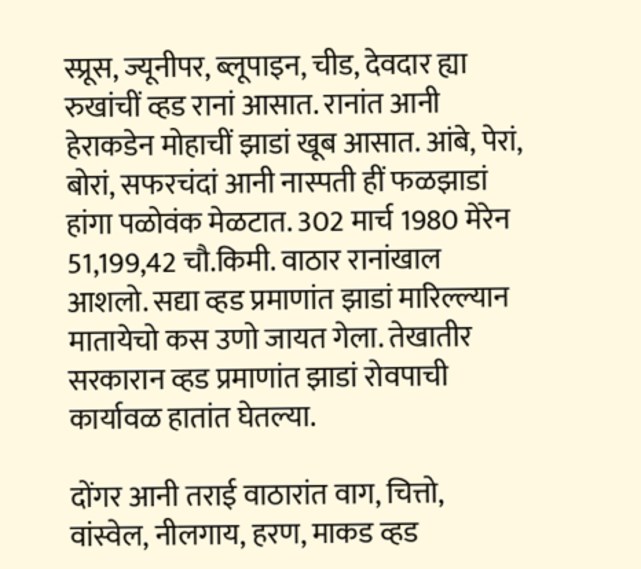स्प्रूस, ज्यूनीपर, ब्लूपाइन, चीड, देवदार ह्या रुखांचीं व्हड रानां आसात. रानांत आनी हेराकडेन मोहाचीं झाडां खूब आसात. आंबे, पेरां, बोरां, सफरचंदां आनी नास्पती हीं फळझाडां हांगा पळोवंक मेळटात. 302 मार्च 1980 मेरेन 51,199,42 चौ.किमी. वाठार रानांखाल आशलो. सद्या व्हड प्रमाणांत झाडां मारिल्ल्यान मातायेचो कस उणो जायत गेला. तेखातीर सरकारान व्हड प्रमाणांत झाडां रोवपाची कार्यावळ हातांत घेतल्या.

दोंगर आनी तराई वाठारांत वाग, चित्तो, वांस्वेल, नीलगाय, हरण, माकड व्हड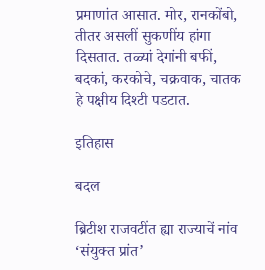प्रमाणांत आसात. मोर, रानकोंबो, तीतर असलीं सुकणींय हांगा दिसतात. तळ्यां देगांनी बफीं, बदकां, करकोचे, चक्रवाक, चातक हे पक्षीय दिश्टी पडटात.

इतिहास

बदल

ब्रिटीश राजवटींत ह्या राज्याचें नांव ‘संयुक्त प्रांत’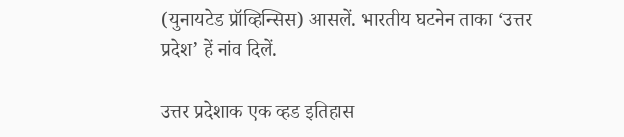(युनायटेड प्रॉव्हिन्सिस) आसलें. भारतीय घटनेन ताका ‘उत्तर प्रदेश’ हें नांव दिलें.

उत्तर प्रदेशाक एक व्हड इतिहास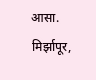आसा. मिर्झापूर,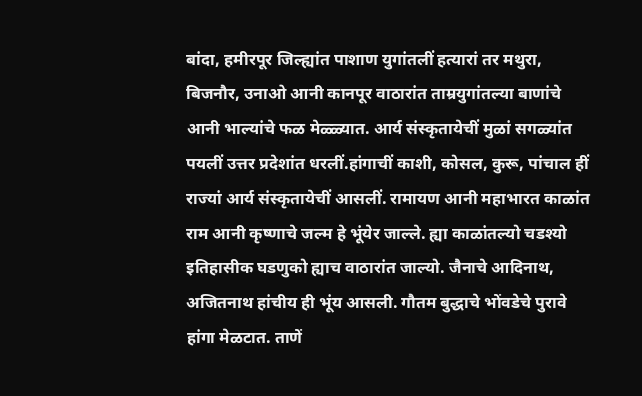बांदा, हमीरपूर जिल्ह्यांत पाशाण युगांतलीं हत्यारां तर मथुरा, बिजनौर, उनाओ आनी कानपूर वाठारांत ताम्रयुगांतल्या बाणांचे आनी भाल्यांचे फळ मेळ्ळ्यात. आर्य संस्कृतायेचीं मुळां सगळ्यांत पयलीं उत्तर प्रदेशांत धरलीं.हांगाचीं काशी, कोसल, कुरू, पांचाल हीं राज्यां आर्य संस्कृतायेचीं आसलीं. रामायण आनी महाभारत काळांत राम आनी कृष्णाचे जल्म हे भूंयेर जाल्ले. ह्या काळांतल्यो चडश्यो इतिहासीक घडणुको ह्याच वाठारांत जाल्यो. जैनाचे आदिनाथ, अजितनाथ हांचीय ही भूंय आसली. गौतम बुद्धाचे भोंवडेचे पुरावे हांगा मेळटात. ताणें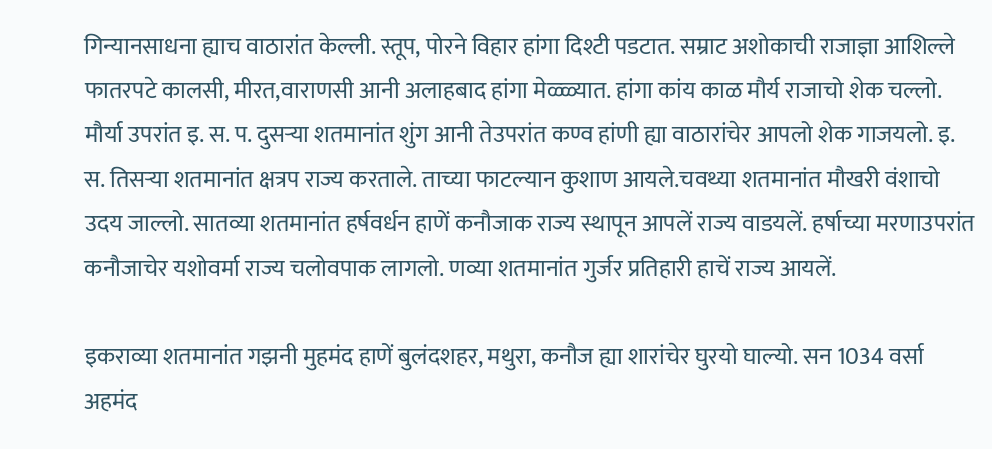गिन्यानसाधना ह्याच वाठारांत केल्ली. स्तूप, पोरने विहार हांगा दिश्टी पडटात. सम्राट अशोकाची राजाज्ञा आशिल्ले फातरपटे कालसी, मीरत,वाराणसी आनी अलाहबाद हांगा मेळ्ळ्यात. हांगा कांय काळ मौर्य राजाचो शेक चल्लो. मौर्या उपरांत इ. स. प. दुसऱ्या शतमानांत शुंग आनी तेउपरांत कण्व हांणी ह्या वाठारांचेर आपलो शेक गाजयलो. इ. स. तिसऱ्या शतमानांत क्षत्रप राज्य करताले. ताच्या फाटल्यान कुशाण आयले.चवथ्या शतमानांत मौखरी वंशाचो उदय जाल्लो. सातव्या शतमानांत हर्षवर्धन हाणें कनौजाक राज्य स्थापून आपलें राज्य वाडयलें. हर्षाच्या मरणाउपरांत कनौजाचेर यशोवर्मा राज्य चलोवपाक लागलो. णव्या शतमानांत गुर्जर प्रतिहारी हाचें राज्य आयलें.

इकराव्या शतमानांत गझनी मुहमंद हाणें बुलंदशहर, मथुरा, कनौज ह्या शारांचेर घुरयो घाल्यो. सन 1034 वर्सा अहमंद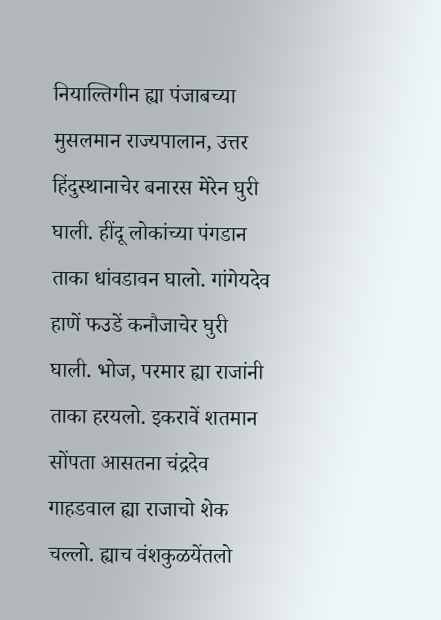नियाल्तिगीन ह्या पंजाबच्या मुसलमान राज्यपालान, उत्तर हिंदुस्थानाचेर बनारस मेरेन घुरी घाली. हींदू लोकांच्या पंगडान ताका धांवडावन घालो. गांगेयदेव हाणें फउडें कनौजाचेर घुरी घाली. भोज, परमार ह्या राजांनी ताका हरयलो. इकरावें शतमान सोंपता आसतना चंद्रदेव गाहडवाल ह्या राजाचो शेक चल्लो. ह्याच वंशकुळयेंतलो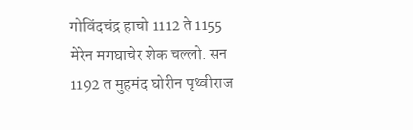गोविंदचंद्र हाचो 1112 ते 1155 मेरेन मगघाचेर शेक चल्लो. सन 1192 त मुहमंद घोरीन पृथ्वीराज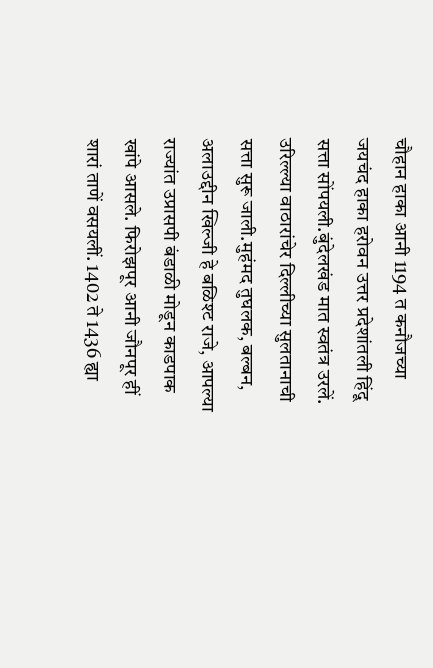चौहान हाका आनी 1194 त कनौजच्या जयचंद हाका हरोवन उत्तर प्रदेशांतली हिंदू सत्ता सोंपयली.बुंदेलखंड मात स्वतंत्र उरलें. उरिल्ल्या वाठारांचेर दिल्लीच्या सुलतानाची सत्ता सुरू जाली.मुहंमद तुघलक, बल्बन, अलाउद्दीन खिल्जी हे बळिश्ट राजे, आपल्या राज्यांत उप्रासपी बंडाळी मोडून काडपाक खांपे आसले. फिरोझपूर आनी जौनपूर हीं शारां ताणें वसयलीं. 1402 ते 1436 ह्या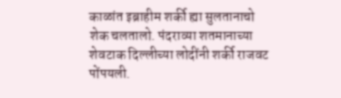काळांत इब्राहीम शर्की ह्या सुलतानाचो शेक चलतालो. पंदराव्या शतमानाच्या शेवटाक दिल्लीच्या लोदींनी शर्की राजवट पोंपयली.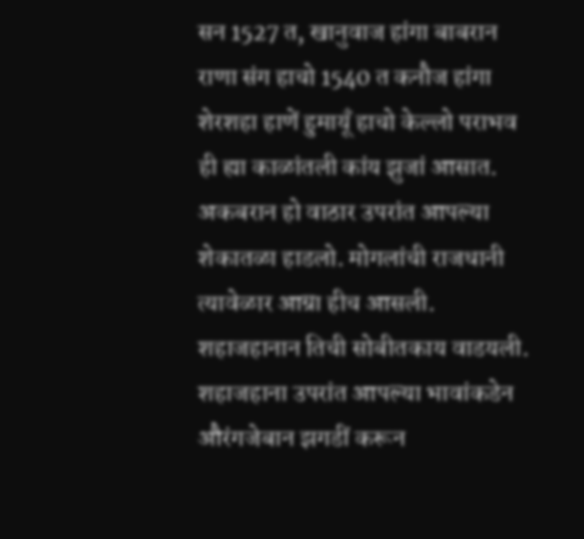सन 1527 त, खानुवाज हांगा बाबरान राणा संग हाचो 1540 त कनौज हांगा शेरशहा हाणें हुमायूँ हाचो केल्लो पराभव ही ह्या काळांतली कांय झुजां आसात. अकबरान हो वाठार उपरांत आपल्या शेकातळा हाडलो. मोगलांची राजधानी त्यावेळार आग्रा हीच आसली. शहाजहानान तिची सोबीतकाय वाडयली. शहाजहाना उपरांत आपल्या भावांकडेन औरंगजेबान झगडीं करून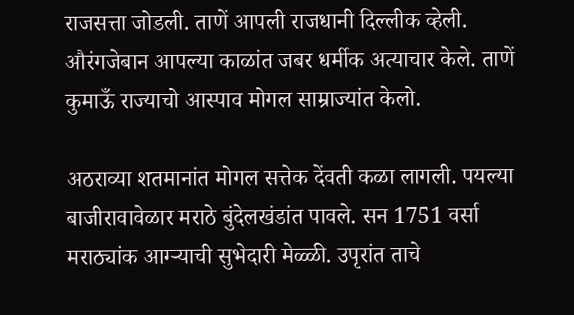राजसत्ता जोडली. ताणें आपली राजधानी दिल्लीक व्हेली. औरंगजेबान आपल्या काळांत जबर धर्मीक अत्याचार केले. ताणें कुमाऊँ राज्याचो आस्पाव मोगल साम्राज्यांत केलो.

अठराव्या शतमानांत मोगल सत्तेक देंवती कळा लागली. पयल्या बाजीरावावेळार मराठे बुंदेलखंडांत पावले. सन 1751 वर्सा मराठ्यांक आग्ऱ्याची सुभेदारी मेळ्ळी. उपृरांत ताचे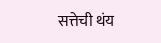सत्तेची थंय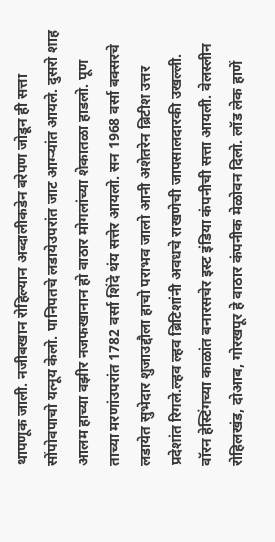थापणूक जाली. नजीबखान रोहिल्यान अब्दालीकडेन बरेपण जोडून ही सत्ता सोंपोवपाचो यत्नूय केलो. पानिपतचे लडायेउपरांत जाट आग्ऱ्यांत आयले. दुसरो शाह आलम हाच्या वझीर नजफखानान हो वाठार मोगलांच्या शेकातळा हाडलो. पूण ताच्या मरणांउपरांत 1782 वर्सा शिंदे थंय सत्तेर आयलो. सन 1968 वर्सा बक्सरचे लडायेत सुभेदार शुजाउद्दौला हाचो पराभव जालो आनी अशेतरेन ब्रिटीश उत्तर प्रदेशांत रिगले.ल्हव ल्हव ब्रिटिशांनी अवधचे राखणेची जापसालदारकी उखल्ली. वॉरन हेस्टिंगच्या काळांत बनारसचेर इस्ट इंडिया कंपनीची सत्ता आयली. वेलस्लीन रोहिलखंड, दोआब, गोरखपूर हे वाठार कंपनीक मेळोवन दिलो. लॉड लेक हाणें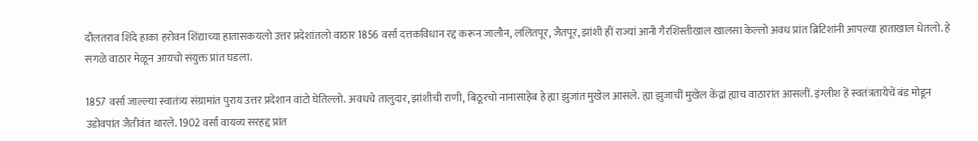दौलतराव शिंदे हाका हरोवन शिंद्याच्या हातासकयलो उत्तर प्रदेशांतलो वाठार 1856 वर्सा दत्तकविधान रद्द करून जालौन, ललितपूर, जैतपूर, झांशी हीं राज्यां आनी गैरशिस्तीखाल खालसा केल्लो अवध प्रांत ब्रिटिशांनी आपल्या हाताखाल धेतलो. हे सगळे वाठार मेळून आयचो संयुक्त प्रांत घडला.

1857 वर्सा जाल्ल्या स्वातंत्र्य संग्रामांत पुराय उत्तर प्रदेशान वांटो घेतिल्लो. अवधचे तालुदार, झांशीची राणी, बिठूरचो नानासाहेब हे ह्या झुजांत मुखेल आसले. ह्या झुजाचीं मुखेल केंद्रां ह्याच वाठारांत आसलीं. इंग्लीश हें स्वतंत्रतायेचें बंड मोडून उडोवपांत जैतीवंत थारले. 1902 वर्सा वायव्य सरहद्द प्रांत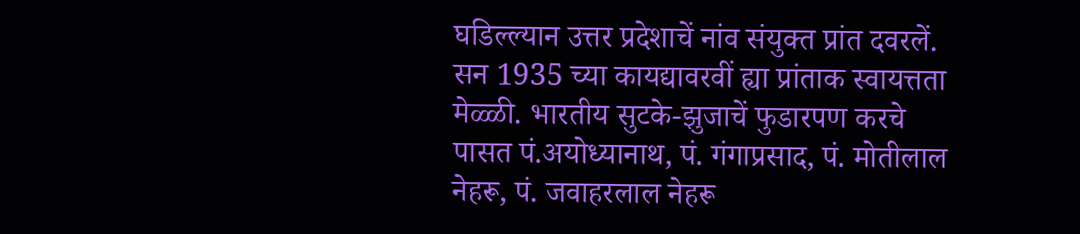घडिल्ल्यान उत्तर प्रदेशाचें नांव संयुक्त प्रांत दवरलें. सन 1935 च्या कायद्यावरवीं ह्या प्रांताक स्वायत्तता मेळ्ळी. भारतीय सुटके-झुजाचें फुडारपण करचे पासत पं.अयोध्यानाथ, पं. गंगाप्रसाद, पं. मोतीलाल नेहरू, पं. जवाहरलाल नेहरू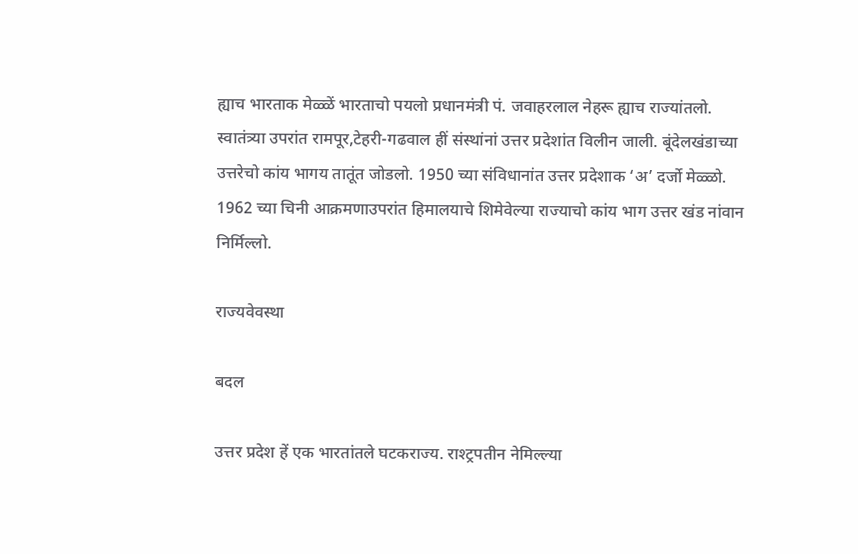ह्याच भारताक मेळ्ळें भारताचो पयलो प्रधानमंत्री पं. जवाहरलाल नेहरू ह्याच राज्यांतलो. स्वातंत्र्या उपरांत रामपूर,टेहरी-गढवाल हीं संस्थांनां उत्तर प्रदेशांत विलीन जाली. बूंदेलखंडाच्या उत्तरेचो कांय भागय तातूंत जोडलो. 1950 च्या संविधानांत उत्तर प्रदेशाक ‘अ’ दर्जो मेळ्ळो. 1962 च्या चिनी आक्रमणाउपरांत हिमालयाचे शिमेवेल्या राज्याचो कांय भाग उत्तर खंड नांवान निर्मिल्लो.

राज्यवेवस्था

बदल

उत्तर प्रदेश हें एक भारतांतले घटकराज्य. राश्ट्रपतीन नेमिल्ल्या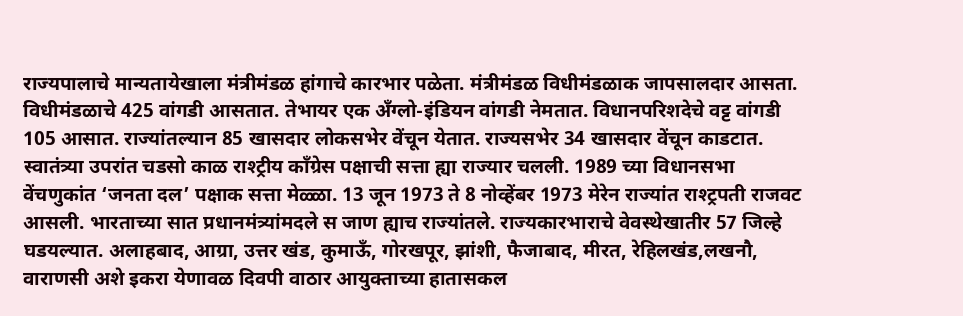राज्यपालाचे मान्यतायेखाला मंत्रीमंडळ हांगाचे कारभार पळेता. मंत्रीमंडळ विधीमंडळाक जापसालदार आसता. विधीमंडळाचे 425 वांगडी आसतात. तेभायर एक अँग्लो-इंडियन वांगडी नेमतात. विधानपरिशदेचे वट्ट वांगडी 105 आसात. राज्यांतल्यान 85 खासदार लोकसभेर वेंचून येतात. राज्यसभेर 34 खासदार वेंचून काडटात. स्वातंत्र्या उपरांत चडसो काळ राश्ट्रीय काँग्रेस पक्षाची सत्ता ह्या राज्यार चलली. 1989 च्या विधानसभा वेंचणुकांत ‘जनता दल’ पक्षाक सत्ता मेळ्ळा. 13 जून 1973 ते 8 नोव्हेंबर 1973 मेरेन राज्यांत राश्ट्रपती राजवट आसली. भारताच्या सात प्रधानमंत्र्यांमदले स जाण ह्याच राज्यांतले. राज्यकारभाराचे वेवस्थेखातीर 57 जिल्हे घडयल्यात. अलाहबाद, आग्रा, उत्तर खंड, कुमाऊँ, गोरखपूर, झांशी, फैजाबाद, मीरत, रेहिलखंड,लखनौ, वाराणसी अशे इकरा येणावळ दिवपी वाठार आयुक्ताच्या हातासकल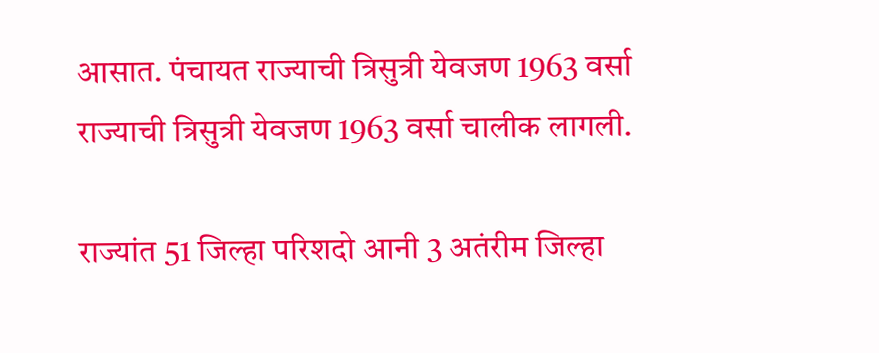आसात. पंचायत राज्याची त्रिसुत्री येवजण 1963 वर्सा राज्याची त्रिसुत्री येवजण 1963 वर्सा चालीक लागली.

राज्यांत 51 जिल्हा परिशदो आनी 3 अतंरीम जिल्हा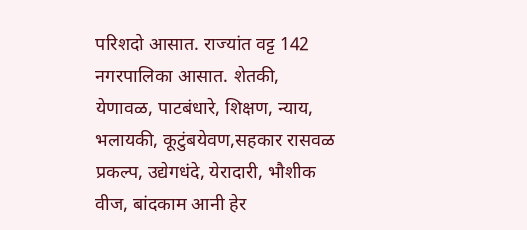परिशदो आसात. राज्यांत वट्ट 142 नगरपालिका आसात. शेतकी, येणावळ, पाटबंधारे, शिक्षण, न्याय, भलायकी, कूटुंबयेवण,सहकार रासवळ प्रकल्प, उद्येगधंदे, येरादारी, भौशीक वीज, बांदकाम आनी हेर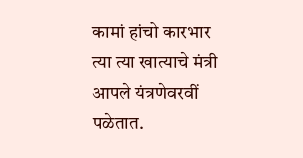कामां हांचो कारभार त्या त्या खात्याचे मंत्री आपले यंत्रणेवरवीं पळेतात.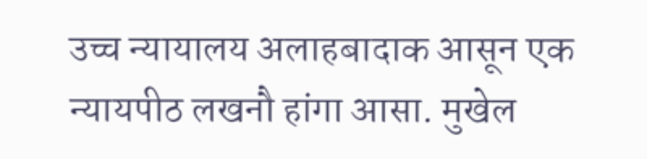उच्च न्यायालय अलाहबादाक आसून एक न्यायपीठ लखनौ हांगा आसा. मुखेल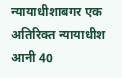न्यायाधीशाबगर एक अतिरिक्त न्यायाधीश आनी 40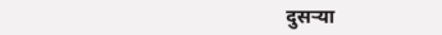दुसऱ्या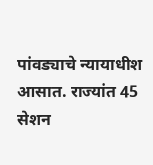पांवड्याचे न्यायाधीश आसात. राज्यांत 45 सेशन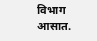विभाग आसात.